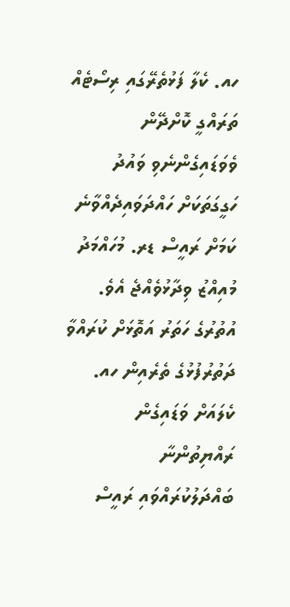ހއ. ކެލާ ފަޅުތެރޭގައި ރިސޯޓެއް ތަރައްގީ ކޮށްދޭން ވެވަޑައިގެންނެވި ވައުދު ހަގީގަތަކަށް ހައްދަވައިދެއްވާނެ ކަމަށް ރައީސް ޑރ. މުހައްމަދު މުއިއްޒު ވިދާޅުވެއްޖެ އެވެ.
އުތުރުގެ ހަތަރު އަތޮޅަށް ކުރައްވާ ދަތުރުފުޅުގެ ތެރެއިން ހއ. ކެލައަށް ވަޑައިގެން ރައްޔިތުންނާ ބައްދަލުކުރައްވައި ރައީސް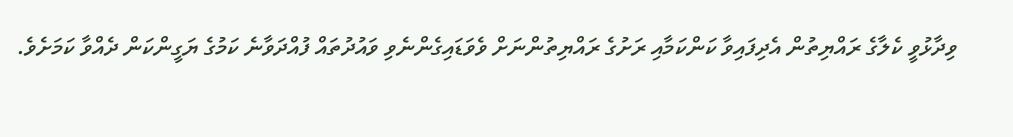ވިދާޅުވީ ކެލާގެ ރައްޔިތުން އެދިފައިވާ ކަންކަމާއި ރަށުގެ ރައްޔިތުންނަށް ވެވަޑައިގެންނެވި ވައުދުތައް ފުއްދަވާނެ ކަމުގެ ޔަގީންކަން ދެއްވާ ކަމަށެވެ.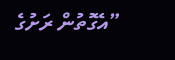”އެގޮތުން ރަށުގެ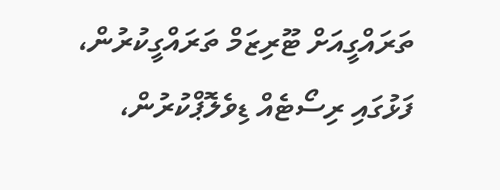ތަރައްގީއަށް ޓޫރިޒަމް ތަރައްގީކުރުން، ފަޅުގައި ރިސޯޓެއް ޑިވެލޮޕްކުރުން،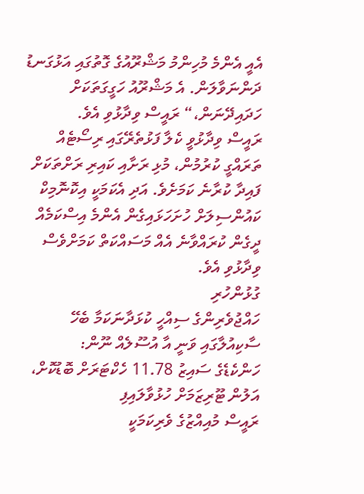އެއީ އެންމެ މުހިންމު މަޝްރޫއުގެ ގޮތުގައި އަޅުގަނޑު ދަންނަވާލަން. އެ މަޝްރޫއު ހަގީގަތަކަށް ހަދައިދޭނަން،“ ރައީސް ވިދާޅުވި އެވެ.
ރައީސް ވިދާޅުވީ ކެލާ ފަޅުތެރޭގައި ރިސޯޓެއް ތަރައްގީ ކުރުމުން، މުޅި ރަށާއި ކައިރި ރަށްތަކަށް ފައިދާ ކުރާނެ ކަމަށެވެ. އަދި އެކަމަކީ އިކޮނޮމިކް ކައުންސިލަށް ހުށަހަޅައިގެން އެންމެ އިސްކަމެއް ދީގެން ކުރައްވާނެ އެއް މަސައްކަތް ކަމަށްވެސް ވިދާޅުވި އެވެ.
ގުޅުންހުރި
ހައްޖުވެރިންގެ ސިއްހީ ކުޅަދާނަކަމާ ބެހޭ ސާކިއުލާގައި ވަނީ އާ އުސޫލެއް ނޫން:
ހަންކެޑެގެ ސައިޒު 11.78 ހެކްޓަރަށް ބޮޑުކޮށް، އަލުން ޓޫރިޒަމަށް ހުޅުވާލައިފި
ރައީސް މުއިއްޒުގެ ވެރިކަމަކީ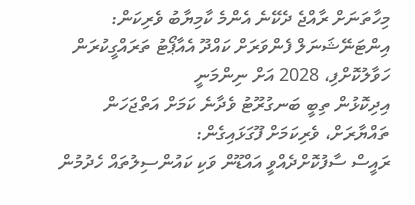މިހާތަނަށް ރާއްޖެ ދެކޭނެ އެންމެ ކާމިޔާބު ވެރިކަން:
އިންޓަނޭޝަނަލް ފެންވަރަށް ކައްދޫ އެއާޕޯޓު ތަރައްގީކުރަން ހަވާލުކޮށްފި، 2028 އަށް ނިންމަނީ
އިދިކޮޅުން ތިބީ ބަނގުރޫޓު ވެދާނެ ކަމަށް އަތްޖަހަން ތައްޔާރަށް، ވެރިކަމަށް ފޫގަޅައިގެން:
ރައީސް ސާފުކޮށްދެއްވީ އައްޑޫން ވަކި ކައުންސިލުތައް ހެދުމުން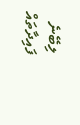ލިބޭނެ ފައިދާތައް